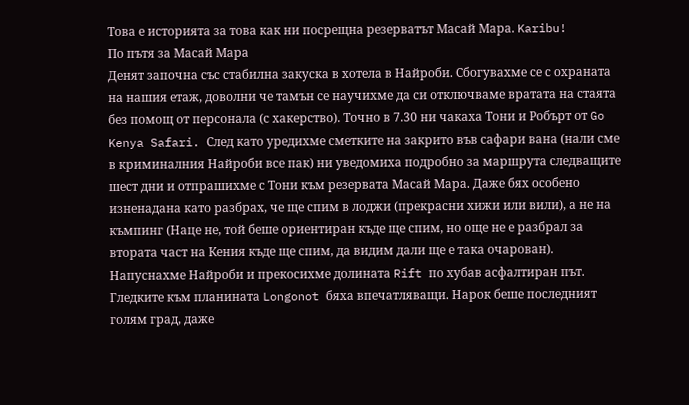Това е историята за това как ни посрещна резерватът Масай Мара. Karibu!
По пътя за Масай Мара
Денят започна със стабилна закуска в хотела в Найроби. Сбогувахме се с охраната на нашия етаж, доволни че тамън се научихме да си отключваме вратата на стаята без помощ от персонала (с хакерство). Точно в 7.30 ни чакаха Тони и Робърт от Go Kenya Safari. След като уредихме сметките на закрито във сафари вана (нали сме в криминалния Найроби все пак) ни уведомиха подробно за маршрута следващите шест дни и отпрашихме с Тони към резервата Масай Мара. Даже бях особено изненадана като разбрах, че ще спим в лоджи (прекрасни хижи или вили), а не на къмпинг (Наце не, той беше ориентиран къде ще спим, но още не е разбрал за втората част на Кения къде ще спим, да видим дали ще е така очарован).
Напуснахме Найроби и прекосихме долината Rift по хубав асфалтиран път. Гледките към планината Longonot бяха впечатляващи. Нарок беше последният голям град, даже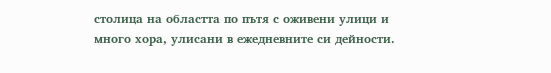столица на областта по пътя с оживени улици и много хора, улисани в ежедневните си дейности.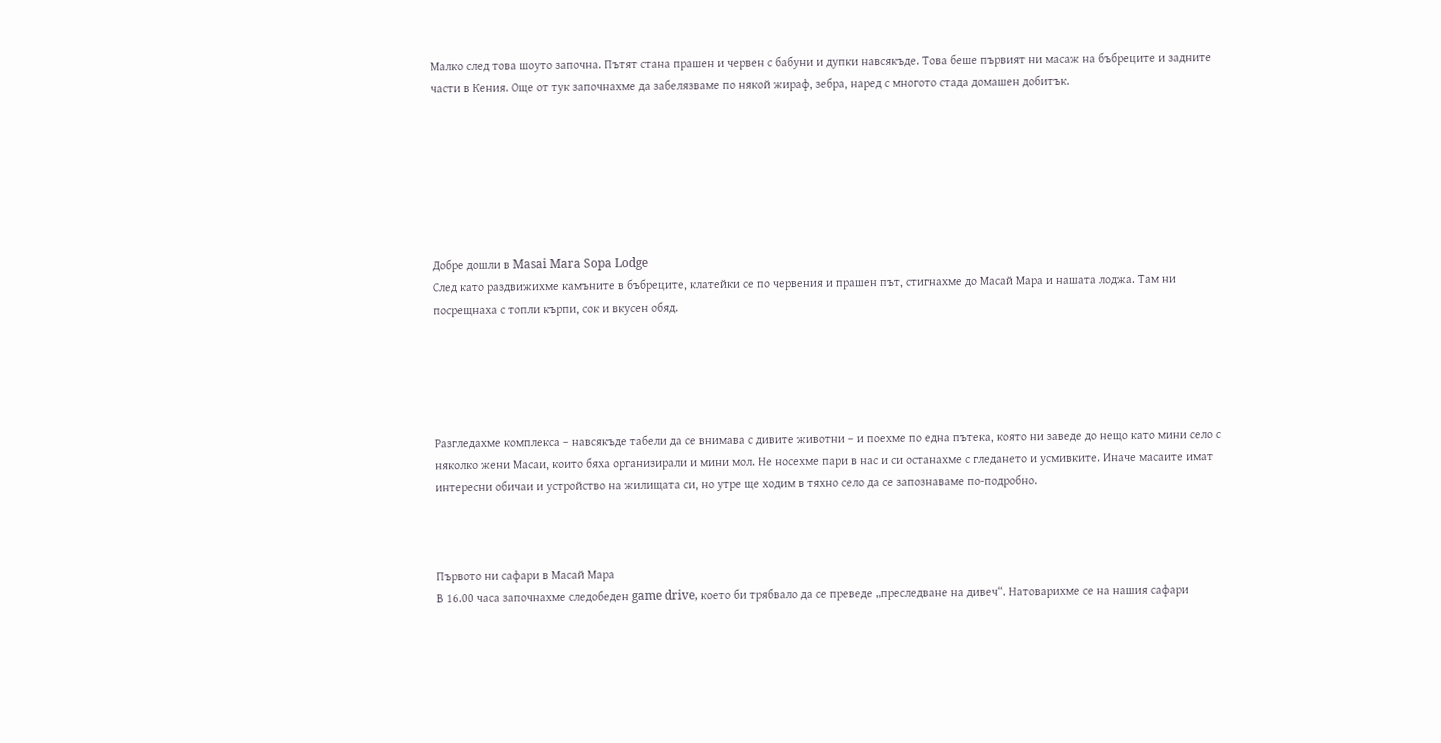Малко след това шоуто започна. Пътят стана прашен и червен с бабуни и дупки навсякъде. Това беше първият ни масаж на бъбреците и задните части в Кения. Още от тук започнахме да забелязваме по някой жираф, зебра, наред с многото стада домашен добитък.







Добре дошли в Masai Mara Sopa Lodge
След като раздвижихме камъните в бъбреците, клатейки се по червения и прашен път, стигнахме до Масай Мара и нашата лоджа. Там ни посрещнаха с топли кърпи, сок и вкусен обяд.





Разгледахме комплекса – навсякъде табели да се внимава с дивите животни – и поехме по една пътека, която ни заведе до нещо като мини село с няколко жени Масаи, които бяха организирали и мини мол. Не носехме пари в нас и си останахме с гледането и усмивките. Иначе масаите имат интересни обичаи и устройство на жилищата си, но утре ще ходим в тяхно село да се запознаваме по-подробно.



Първото ни сафари в Масай Мара
В 16.00 часа започнахме следобеден game drive, което би трябвало да се преведе „преследване на дивеч“. Натоварихме се на нашия сафари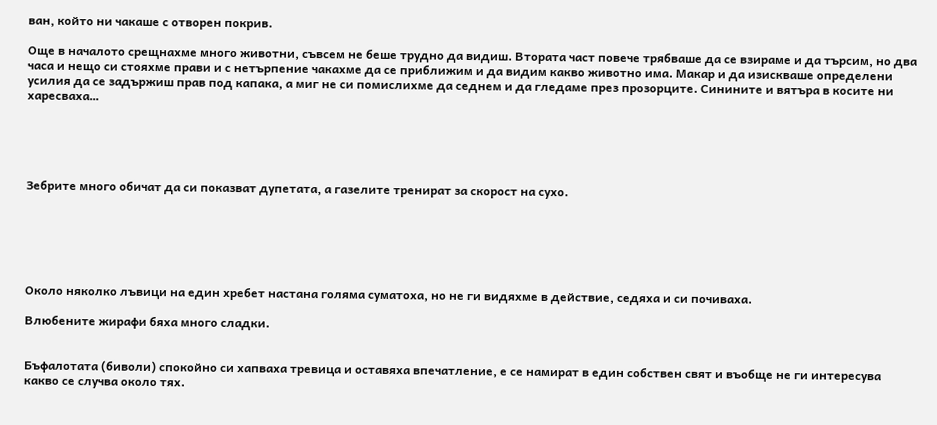ван, който ни чакаше с отворен покрив.

Още в началото срещнахме много животни, съвсем не беше трудно да видиш. Втората част повече трябваше да се взираме и да търсим, но два часа и нещо си стояхме прави и с нетърпение чакахме да се приближим и да видим какво животно има. Макар и да изискваше определени усилия да се задържиш прав под капака, а миг не си помислихме да седнем и да гледаме през прозорците. Синините и вятъра в косите ни харесваха…





Зебрите много обичат да си показват дупетата, а газелите тренират за скорост на сухо.






Около няколко лъвици на един хребет настана голяма суматоха, но не ги видяхме в действие, седяха и си почиваха.

Влюбените жирафи бяха много сладки.


Бъфалотата (биволи) спокойно си хапваха тревица и оставяха впечатление, е се намират в един собствен свят и въобще не ги интересува какво се случва около тях.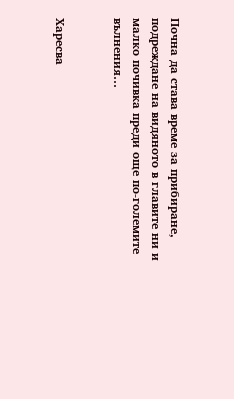Почна да става време за прибиране, подреждане на видяното в главите ни и малко почивка преди още по-големите вълнения…


Харесва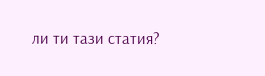ли ти тази статия?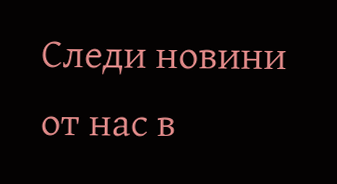Следи новини от нас в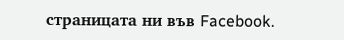страницата ни във Facebook.